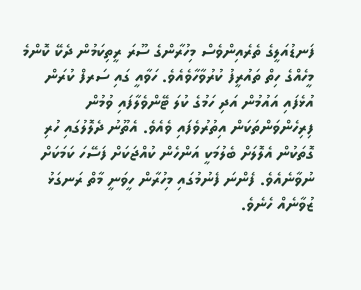ފަނޑުއަލީގެ ތެރެއިންވެސް މިހުރާންގެ ސޫރަ ރީތިކަމުން ދެކޭ ކޮންމެ މީހެއްގެ ހިތް ތައުރީފު ކުރުވާހާވެއެވެ. ހަވާއީ ގައި ސަރފް ކުރަން އުޅެފައި އައުމުން އަދި ހަމުގެ ކުލަ ޓޭންވެލާފައި ވުމުން ފިރިހެންވަންތަކަން އިތުރުވެފައި ވެއެވެ. އެތޫނު ދެލޮލުގައި ހުރި ގޮތަކުން އެލޮލަށް ބެލުމަކީ އަންހެން ކުއްޖަކަށް ފަސޭހަ ކަމަކަށް ނުވާނެއެވެ. ފެންނަ ފެނުމުގައި މިހުރާން ހީވަނީ މާތް ރަނގަޅު ޒުވާނެއް ހެނެވެ.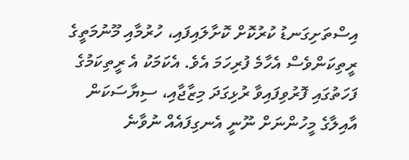އިސްތަށިގަނޑު ކުރުކޮށް ކޮށާލައިފައި، ހުރުމާއި މޫނުމަތީގެ ރީތިކަންވެސް އެހާމެ ފުރިހަމަ އެވެ. އެކަމަކު އެ ރީތިކަމުގެ ފަހަތުގައި ފޮރުވިފައިވާ ރުޅިގަދަ މިޒާޖާއި، ސިޔާސަކަން އާއިލާގެ މީހުންނަށް ނޫނީ އެނގިފައެއް ނުވާނެ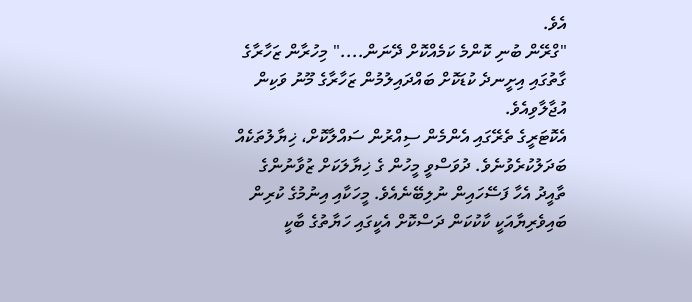އެވެ.
"ގްރޭން ބުނި ކޮންމެ ކަމެއްކޮށް ދޭނަން...." މިހުރާން ޒަހާރާގެ ގާތުގައި އިށީނދެ ކުޑަކޮށް ބައްދައިލުމުން ޒަހާރާގެ މޫނު ވަކިން އުޖާލާވިއެވެ.
އެކޮޓަރީގެ ތެރޭގައި އެންމެން ސިއްރުން ސައްލާކޮށް، ޚިޔާލުތަކެއް ބަދަލުކުރެވުނެވެ. ދުވަސްވީ މީހުން ގެ ޚިޔާލަކަށް ޒުވާނުންގެ ތާއީދު އެހާ ފަސޭހައިން ނުލިބޭނެއެވެ. މީހަކާއި އިނުމުގެ ކުރިން ބައިވެރިޔާއަކީ ކާކުކަން ދަސްކޮށް އެކީގައި ހަޔާތުގެ ބާކީ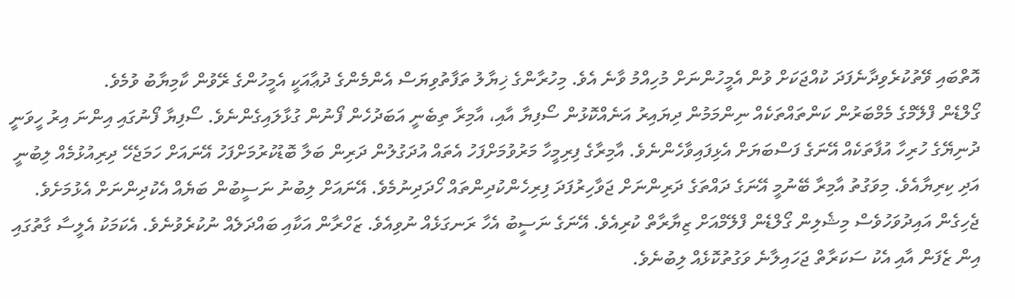އޮތްބައި ވޭތުކުރެވިދާނެފަދަ ކުއްޖަކަށް ވުން އެމީހުންނަށް މުހިއްމު ވާނެ އެވެ. މިހުރާންގެ ޚިޔާލު ތަފާތުވިޔަސް އެންމެންގެ ދުޢާއަކީ އެމީހުންގެ ރޭވުން ކާމިޔާބު ވުމެވެ.
ގޯލްޑެން ފްލޭމްގެ މެމްބަރުން ކަންތައްތަކެއް ނިންމަމުން ދިޔައިރު އަނެއްކޮޅުން ސޯފިޔާ އާއި، އާމިރާ ތިބެނީ އަބަދުހެން ފޯނުން ގުޅާލައިގެންނެވެ. ސޯފިޔާ ފޯނުގައި އިންނަ އިރު ހީވަނީ ދުނިޔޭގެ ހުރިހާ އުފާތަކެއް އޭނަގެ ފަސްބަޔަށް އެޅިފައިވާހެންނެވެ. އާމިރާގެ ފިރިމީހާ މަރުވުމަށްފަހު އެތައް އުދަގުލުން ދަރިން ބަލާ ބޮޑުކުރުމަށްފަހު އޭނައަށް ހަމަޖެހޭ ދިރިއުޅުމެއް ލިބުނީ އަދި ކިރިޔާއެވެ. މިވަގުތު އާމިރާ ބޭނުމީ އޭނަގެ ދައްތަގެ ދަރިންނަށް ޖަވާހިރުފަދަ ފިރިހެންކުދިންތައް ހޯދަދިނުމެވެ. އޭނައަށް ލިބުނު ނަސީބުން ބަޔެއް އެކުދިންނަށް އެޅުމަށެވެ.
ޖެހިގެން އައިދުވަހުވެސް މިޝެލިން ގޯލްޑެން ފްލޭމްއަށް ޒިޔާރާތް ކުރިއެވެ. އޭނަގެ ނަސީބު އެހާ ރަނގަޅެއް ނުވިއެވެ. ޒަހްރާން އަކާއި ބައްދަލެއް ނުކުރެވުނެވެ. އެކަމަކު އެލީސާ ގާތުގައި އިން ޒެފަން އާއި އެކު ސަކަރާތް ޖަހައިލާނެ ވަގުތުކޮޅެއް ލިބުނެވެ.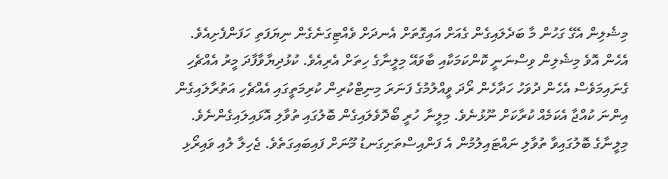މިޝެލިން އެގޭ ގަހުން މާ ބަދެލައިގެން ގެއަށް އައިގޮތަށް އެނދަށް ވެއްޓިގަނެގެން ނިޔަފަތި ހަފަންފެށިއެވެ. އެހެން އޮވެ މިޝެލިން ވިސްނަނީ ކޮންކަމަކާއި ބާވައޭ މިލީނާގެ ހިތަށް އެރިއެވެ. ކުޅުދިޔާވާފާދަ މީރު އެއްޗެހި ގެނައިމަވެސް އެހެން ދުވަހު ހަދާހެން ރޯދަ ވީއްލުމުގެ ފަނަރަ މިނިޓްކުރިން ކުރިމަތީގައި އެއްޗެހި އަތުރާލައިގެން އިންނަ ކުއްޖާ އެކަމެއް ކުރާކަށް ނޫޅުނެވެ. މިލީނާ ހުރީ ބޯދޮވެލައިގެން ބޮލުގައި ތުވާލި އޮޅައިލައިގެންނެވެ. މިލީނާގެ ބޮލުގައިވާ ތުވާލި ނައްޓައިލުމުން އެ ފަންއިސްތަށިގަނޑު މޫނަށް ފައިބައިގަތެވެ. ޖެހިލާ ލުއި ވައިރޯޅި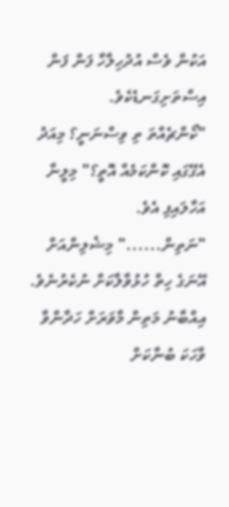އަކުން ވެސް އުދުހިލާހާ ފަން ފަން އިސްތަށިގަނޑެކެވެ.
"ކޯންޗެއްތަ ތި ވިސްނަނީ؟ މިއަދު އެގޭގައި ކޮންކަމެއް އޮތީ؟" މިލީނާ އަހާލައިފި އެވެ.
"ނަތިން......" މިޝެލިންއަށް އޭނަގެ ހިތް ހުޅުވާލާކަށް ނުކެރުނެވެ. އިއްބާނު މަތިން މާވަރަށް ހަދާންވާ ވާހަކަ ބުނާކަށް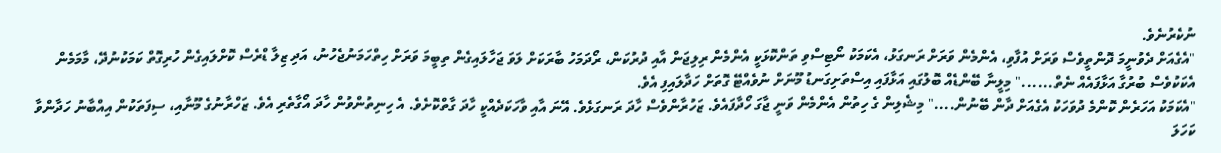ނުކެރުނެވެ.
"އެގެއަށް ދެވުނީމަ ދޮންތީވެސް ވަރަށް އުފާވި، އެންމެން ވަރަށް ރަނގަޅު، އެކަމަކު ނޯޓިސްވި ތަންކޮޅަކީ އެންމެން ރިލިޖަން އާއި ދުރުކަން، ރޯދަމަހު ބާރަކަށް ލަވަ ޖަހާލައިގެން ތިބީމަ ވަރަށް ހިތްހަމަނުޖެހުނު، އަދި ޒިލާ ޑްރެސް ކޮށްލައިގެން ހުރިގޮތް ކަމަކުނުދޭ، މާމަމެން އެކަކުވެސް ބުރުގާ އަޅާފައެއް ނެތް......" މިލީނާ ބޭންޑެއް ބޮލުގައި އަޅާފައި އިސްތަށިގަނޑު މޫނަށް ނުވެއްޓޭ ގޮތަށް ހަދާލައިފި އެވެ.
"އެކަމަކު އަހަރެން ކޮންމެ ދުވަހަކު އެގެއަށް ދާން ބޭނުން...." މިޝެލިން ގެ ހިތުން އެންމެން ވަނީ ޖާގަ ހޯދާފައެވެ. ޒަހުރާންވެސް ހާދަ ރަނގަޅެވެ. އޭނަ އާއި ވާހަކަދެއްކީ ހާދަ ގާތްކޮށެވެ. އެ ހިނިތުންވުން ހާދަ އޯގާތެރި އެވެ. ޒަހްރާނުގެ މޫނާއި، ސިފަތަކުން އިއްބާނު ހަދާންވާ ކަހަލަ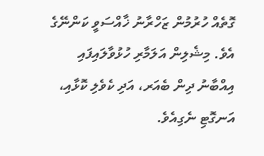ގޮތެއް ހުރުމުން ޒަހްރާނު ޚާއްސަވީ ކަންނޭގެ އެވެ. މިޝެލިން އަލަމާރި ހުޅުވާލައިފައި އިއްބާނު ދިން ބެއަރ، އަދި ކެވެލި ކޮޅާއި، އަނގޮޓި ނެގިއެވެ.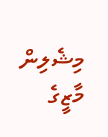މިޝެލިން މާޒީގެ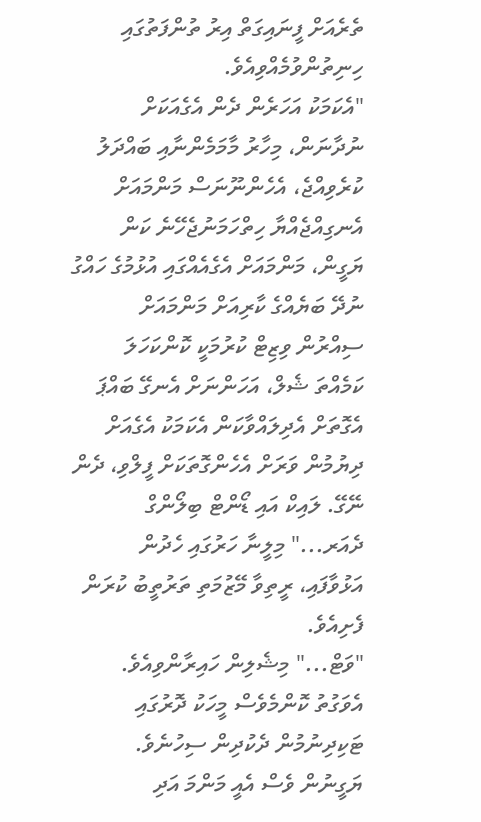ތެރެއަށް ފީނައިގަތް އިރު ތުންފަތުގައި ހިނިތުންވުމެއްވިއެވެ.
"އެކަމަކު އަހަރެން ދެން އެގެއަކަށް ނުދާނަން، މިހާރު މާމަމެންނާއި ބައްދަލު ކުރެވިއްޖެ، އެހެންނޫނަސް މަންމައަށް އެނގިއްޖެއްޔާ ހިތްހަމަނުޖެހޭނެ ކަން ޔަގީން، މަންމައަށް އެގެއެއްގައި އުޅުމުގެ ހައްގު ނުދޭ ބަޔެއްގެ ކާރިއަށް މަންމައަށް ސިއްރުން ވިޒިޓް ކުރުމަކީ ކޮންކަހަލަ ކަމެއްތަ ޝެލް، އަހަންނަށް އެނގޭ ބައްޕަ އެގޮތަށް އެދިލައްވާކަން އެކަމަކު އެގެއަށް ދިޔުމުން ވަރަށް އެހެންގޮތަކަށް ފީލްވި، ދެން ނޭގޭ. ލައިކް އައި ޑޯންޓް ބިލޯންގް ދެއަރ..." މިލީނާ ހަރުގައި ހެދުން އަޅުވާފައި، ރީތިވާ މޭޒުމަތި ތަރުތީބު ކުރަން ފެށިއެވެ.
"ވަޓް..." މިޝެލިން ހައިރާންވިއެވެ. އެވަގުތު ކޮންމެވެސް މީހަކު ދޮރުގައި ޓަކިދިނުމުން ދެކުދިން ސިހުނެވެ. ޔަގީނުން ވެސް އެއީ މަންމަ އަދި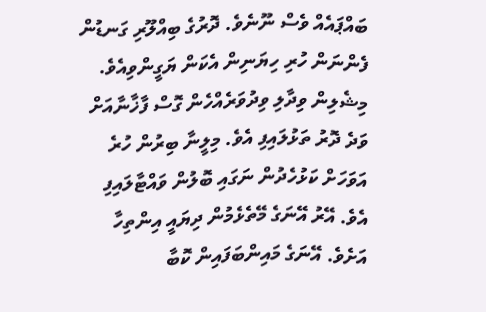ބައްޕައެއް ވެސް ނޫނެވެ. ދޮރުގެ ބިއްލޫރި ގަނޑުން ފެންނަން ހުރި ހިޔަނިން އެކަން ޔަގީންވިއެވެ. މިޝެލިން ވިދާލި ވިދުވަރެއްހެން ގޮސް ފާޚާނާއަށް ވަދެ ދޮރު ތަޅުލައިފި އެވެ. މިލީނާ ބިރުން ހުރެ އަވަހަށް ކަޅުހެދުން ނަގައި ބޮލުން ވައްޓާލައިފި އެވެ. އޭރު އޭނަގެ މޭތެޅެމުން ދިޔައީ އިންތިހާ އަށެވެ. އޭނަގެ މައިންބަފައިން ކޮބާ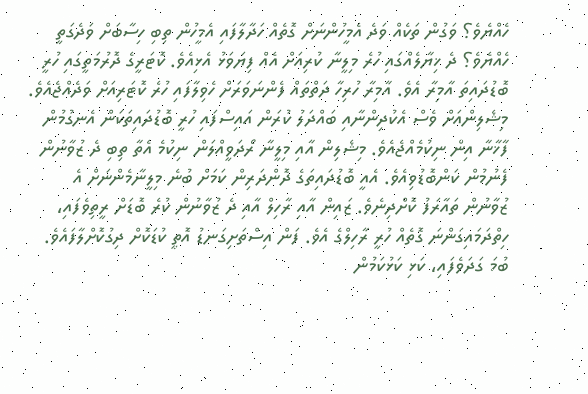ހެއްޔެވެ؟ ވަގުން ތަކެއް ވަދެ އެމީހުންނަށް ގޮތެއް ހަދާލާފައި އެމީހުން ތިބި ހިސާބަށް ވަދެގަތީ ހެއްޔެވެ؟ ދެ ޚިޔާލެއްގައި ހުރެ މިލީނާ ކުރިއަށް އެއް ފިޔަވަޅު އެޅިއެވެ. ކޮޓަރީގެ ދޮރުމަތީގައި ހުރީ ބޮޑުދައިތަ އާމިރާ އެވެ. އާމިރާ ހުރިހާ ދަތްތައް ފެންނަވަރަށް ހެވިލާފައި ހުރެ ކޮޓަރިއަށް ވަދެއްޖެއެވެ.
މިޝެލިންއަށް ވެސް އެކުދިންނާއި ބައްދަލު ކުރަން އައިސްފައި ހުރީ ބޮޑުދައިތަކަން އެނގުމުން ފާޚާނާ އިން ނިކުމެއްޖެއެވެ. މިޝެލިން އާއި މިލީނާ ރޯދަވީއްލަން ނިކުމެ އެތާ ތިބި ދެ ޒުވާނުން ފެނުމުން ކަންބޮޑުވިއެވެ. އެއީ ބޮޑުދައިތަގެ ދޮންދަރިން ކަމަށް ބުނެ މިލީނާމެންނަށް އެ ޒުވާނުން ތައާރަފު ކޮށްދިނެވެ. ޒައިން އާއި ރާހިލް އާއި ދެ ޒުވާނުން ކުރެ ބޮޑަށް ރީތިވެފައި، ހިތްދަމައިގަންނަ ގޮތެއް ހުރީ ރާހިލްގެ އެވެ. ފަން އިސްތަށިގަނޑު އޮތީ ކުޑަކޮށް ދިގުކޮށްލާފައެވެ. ބުމަ ގަދަވެފައި، ކަޅި ކަޅުކަމުން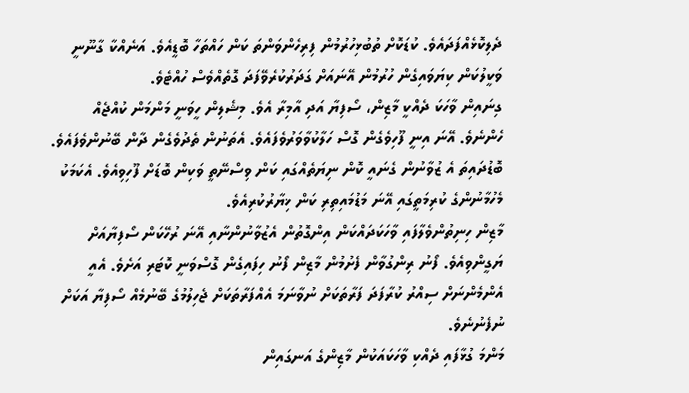ދެލިކޮޅެއްފަދައެވެ. ކުޑަކޮށް ތުބުޅިހުރުމުން ފިރިހެންވަންތަ ކަން ހައްތަހާ ބޮޑީއެވެ. އަނެއްކާ ގާނޫނީ ވަކީލުކަން ކިޔަވައިގެން ހުރުމުން އޭނައަށް ގަދަރުކުރެވޭފަދަ ގޮތެއްވެސް ހުއްޓެވެ.
ގިނައިން ވާހަކަ ދެއްކީ މާޒިން، ސޯފިޔާ އަދި އާމިރާ އެވެ. މިޝެލިން ހީވަނީ މަންމަން ކުއްޖެއް ހެންނެވެ. އޭނަ އިނީ ފޫހިވެގެން ގޮސް ހަލާކުވާވަރުވެފައެވެ. އެތަނުން ތެދުވެގެން ދާން ބޭނުންވެފައެވެ. ބޮޑުދައިތަ އެ ޒުވާނުން ގެނައީ ކޮން ނިޔަތެއްގައި ކަން ވިސްނޭތީ ވަކިން ބޮޑަށް ފޫހިވިއެވެ. އެކަމަކު މެހުމާނުންގެ ކުރިމަތީގައި އޭނަ މަޑުމައިތިރި ކަން ޚިޔާރުކުރިއެވެ.
މާޒިން ހިނިތުންވެލާފައި ވާހަކަދައްކަން އިންގޮތުން އެޒުވާނުންނާއި އޭނަ ރުހޭކަން ސޯފިޔާއަށް ޔަގީންވިއެވެ. ފޯނު ރިންގުވާން ފެށުމުން މާޒިން ފޯނު ހިފައިގެން ގޮސްވަނީ ކޮޓަރި އަށެވެ. އެއީ އެންމެންނަށް ސިއްރު ކުރާފަދަ ފަރާތަކަށް ނުވާނަމަ އެއްފަރާތަކަށް ޖެހިލުމުގެ ބޭނުމެއް ސޯފިޔާ އަކަށް ނުފެނުނެވެ.
މަންމަ ގުޅާފައި ދެއްކި ވާހަކައަކުން މާޒިންގެ އަނގައިން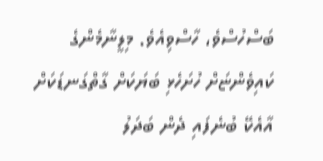ބަސްހުސްވެ، ހާސްވިއެވެ. މިލީނާމެންގެ ކައިވެންޏަށް ހުށަހެޅި ބަޔަކަށް ގާތްގަނޑަކަށް އާއެކޭ ބުނެފައި ދެން ބަދަލު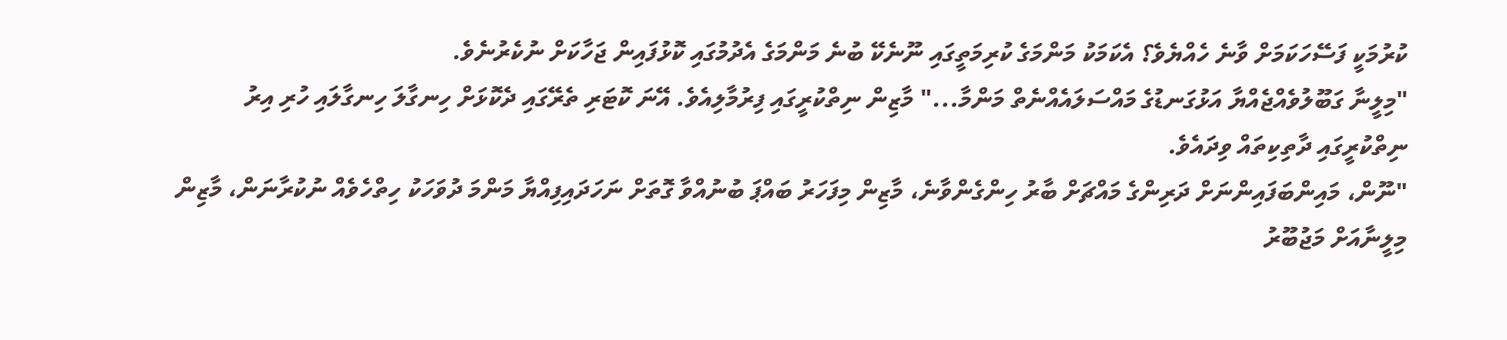ކުރުމަކީ ފަސޭހަކަމަށް ވާނެ ހެއްޔެވެ؟ އެކަމަކު މަންމަގެ ކުރިމަތީގައި ނޫނެކޭ ބުނެ މަންމަގެ އެދުމުގައި ކޮޅުފައިން ޖަހާކަށް ނުކެރުނެވެ.
"މިލީނާ ގަބޫލުވެއްޖެއްޔާ އަޅުގަނޑުގެ މައްސަލައެއްނެތް މަންމާ..." މާޒިން ނިތްކުރީގައި ފިރުމާލިއެވެ. އޭނަ ކޮޓަރި ތެރޭގައި ދެކޮޅަށް ހިނގާލަ ހިނގާލައި ހުރި އިރު ނިތްކުރީގައި ދާތިކިތައް ވިދައެވެ.
"ނޫން، މައިންބަފައިންނަށް ދަރިންގެ މައްޗަށް ބާރު ހިންގެންވާނެ، މާޒިން މިފަހަރު ބައްޕަ ބުނުއްވާ ގޮތަށް ނަހަދައިފިއްޔާ މަންމަ ދުވަހަކު ހިތްހެވެއް ނުކުރާނަން، މާޒިން މިލީނާއަށް މަޖުބޫރު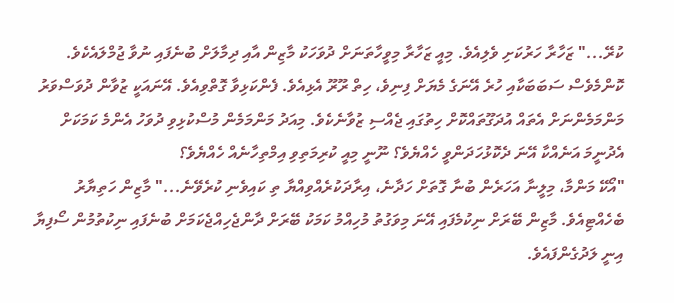ކުރޭ..." ޒަހާރާ ހަރުކަށި ވެލިއެވެ. މިއީ ޒަހާރާ މިވީހާތަނަށް ދުވަހަކު މާޒިން އާއި ދިމާލަށް ބުނެފައި ނުވާ ޖުމްލައެކެވެ. ކޮންމެވެސް ސަބަބަކާއި ހުރެ އޭނަގެ މެޔަށް ފިނިވެ، ހިތް ރޫރޫ އެޅިއެވެ. ފެންކަޅިވާ ގޮތްވިއެވެ. އޭނައަކީ ޒުވާން ދުވަސްވަރު މަންމަމެންނަށް އެތައް އުދަގޫތައްކޮށް ހިތުގައި ޖެއްސި ޒުވާނެކެވެ. މިއަދު މަންމަމެން މުސްކުޅިވި ދުވަހު އެންމެ ކަމަކަށް އެދުނީމަ އަނެއްކާ އޭނަ ދެކޮޅުހަދަންވީ ހެއްޔެވެ؟ ނޫނީ މިއީ ކުރިމަތިވި އިމްތިހާނެއް ހެއްޔެވެ؟
"އޯކޭ މަންމާ، މިލީނާ އަހަރެން ބުނާ ގޮތަށް ހަދާނެ، އިރާދަކުރެއްވިއްޔާ ތި ކައިވެނި ކުރެވޭނެ..." މާޒިން ހަތިޔާރު ބެހެއްޓިއެވެ. މާޒިން ބޭރަށް ނިކުމެފައި އޭނަ މިވަގުތު މުހިއްމު ކަމަކު ބޭރަށް ދާންޖެހިއްޖެކަމަށް ބުނެފައި ނިކުތުމުން ސޯފިޔާ އިނީ ލަދުގެންފައެވެ.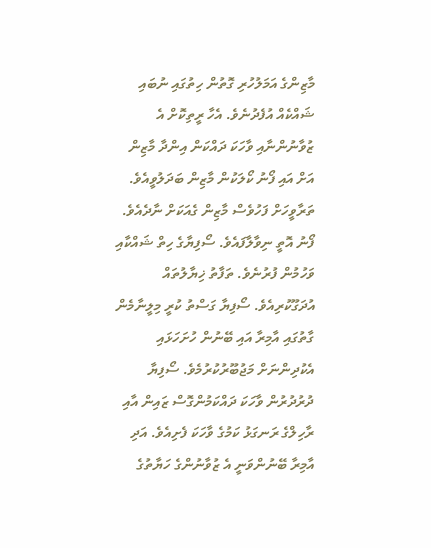މާޒިންގެ އަމަލުހުރި ގޮތުން ހިތުގައި ނުބައި ޝައްކެއް އުފެދުނެވެ. އެހާ ރީތިކޮށް އެ ޒުވާނުންނާއި ވާހަކަ ދައްކަން އިންދާ މާޒިން އަށް އައި ފޯނު ކޯލަކުން މާޒިން ބަދަލުވީއެވެ.
ތަރާވީހަށް ފަހުވެސް މާޒިން ގެއަކަށް ނާދެއެވެ. ފޯނު އޮތީ ނިވާލާފައެވެ. ސޯފިޔާގެ ހިތް ޝައްކާއި ވަހުމުން ފުރުނެވެ. ތަފާތު ޚިޔާލުތައް އުދަގޫކުރިއެވެ. ސޯފިޔާ ގަސްތު ކުރީ މިލީނާމެން ގާތުގައި އާމިރާ އައި ބޭނުން ހުށަހަޅައި އެކުދިންނަށް މަޖުބޫރުކުރުމެވެ. ސޯފިޔާ ދުރުދުރުން ވާހަކަ ދައްކަމުންގޮސް ޒައިން އާއި ރާހިލްގެ ރަނގަޅު ކަމުގެ ވާހަކަ ފެށިއެވެ. އަދި އާމިރާ ބޭނުންވަނީ އެ ޒުވާނުންގެ ހަޔާތުގެ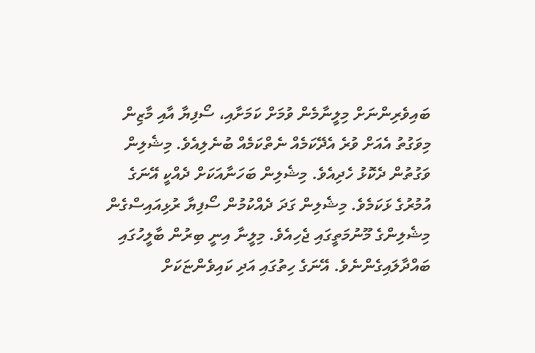ބައިވެރިންނަށް މިލީނާމެން ވުމަށް ކަމަށާއި، ސޯފިޔާ އާއި މާޒިން މިވަގުތު އެއަށް ވުރެ އެދޭކަމެއް ނެތްކަމެއް ބުނެލިއެވެ. މިޝެލިން ވަގުތުން ދެކޮޅު ހެދިއެވެ. މިޝެލިން ބަހަނާއަކަށް ދެއްކީ އޭނަގެ އުމުރުގެ ޅަކަމެވެ. މިޝެލިން ގަދަ ދެއްކުމުން ސޯފިޔާ ރުޅިއައިސްގެން މިޝެލިންގެ މޫނުމަތީގައި ޖެހިއެވެ. މިލީނާ އިނީ ބިރުން ބާލީހުގައި ބައްދާލައިގެންނެވެ. އޭނަގެ ހިތުގައި އަދި ކައިވެންޏަކަށް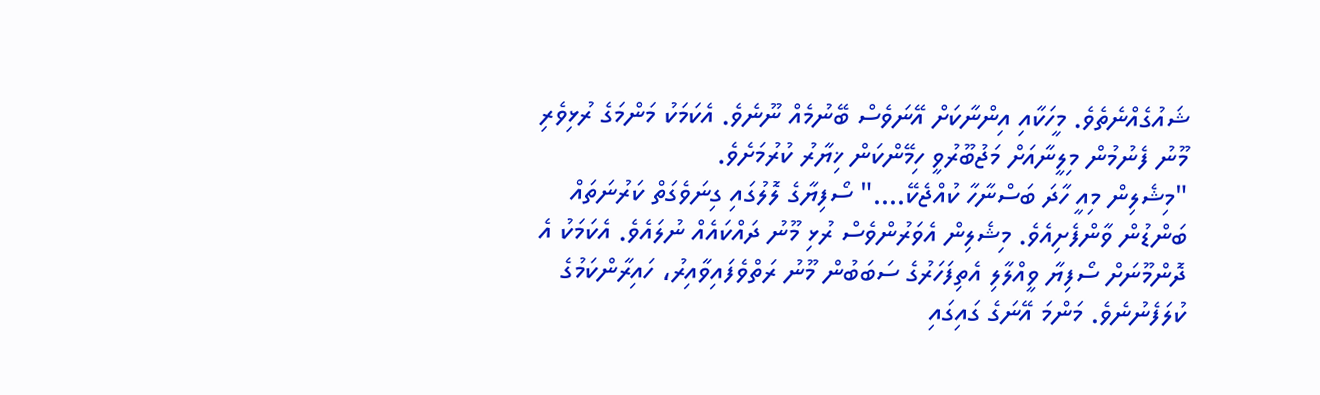ޝައުގެއްނެތެވެ. މީހަކާއި އިންނާކަށް އޭނަވެސް ބޭނުމެއް ނޫނެވެ. އެކަމަކު މަންމަގެ ރުޅިވެރި މޫނު ފެނުމުން މިލީނާއަށް މަޖުބޫރުވީ ހިމޭންކަން ޚިޔާރު ކުރުމަށެވެ.
"މިޝެލިން މިއީ ހާދަ ބަސްނާހާ ކުއްޖެކޭ...." ސޯފިޔާގެ ލޮލުގައި ގިނަވެގަތް ކަރުނަތައް ބަންޑުން ވާންފެށިއެވެ. މިޝެލިން އެވަރުންވެސް ރުޅި މޫނު ދައްކައެއް ނުލައެވެ. އެކަމަކު އެ ދޮންމޫނަށް ސޯފިޔާ ވީއްލާލި އެތިފަހަރުގެ ސަބަބުން މޫނު ރަތްވެފައިވާއިރު، ހައިރާންކަމުގެ ކުލަފެނުނެވެ. މަންމަ އޭނަގެ ގައިގައި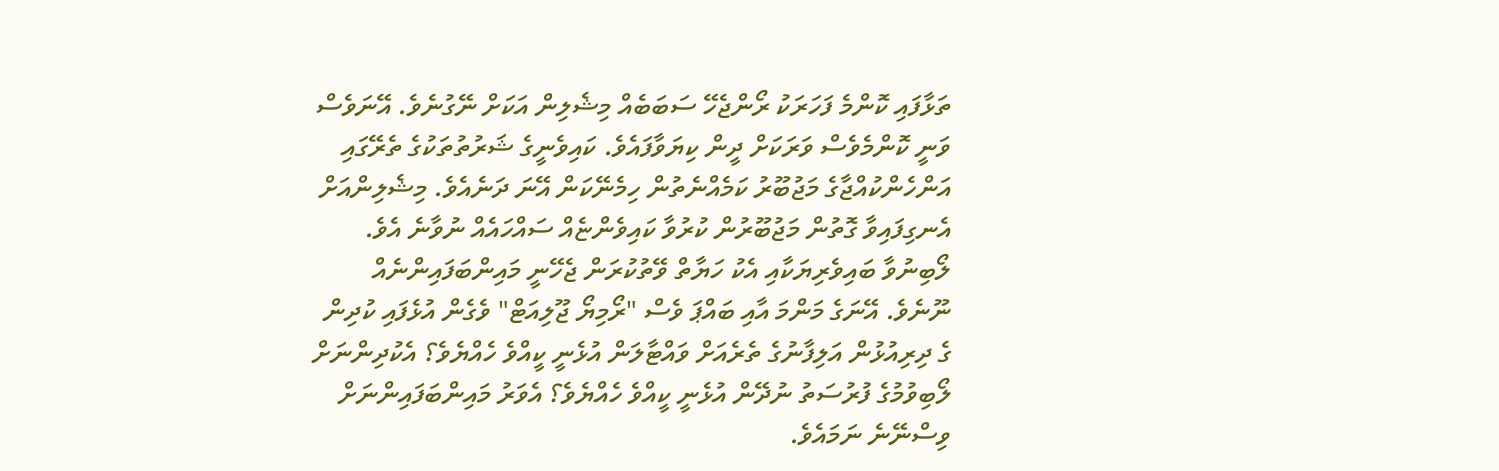ތަޅާފައި ކޮންމެ ފަހަރަކު ރޯންޖެހޭ ސަބަބެއް މިޝެލިން އަކަށް ނޭގުނެވެ. އޭނަވެސް ވަނީ ކޮންމެވެސް ވަރަކަށް ދީން ކިޔަވާފައެވެ. ކައިވެނީގެ ޝަރުތުތަކުގެ ތެރޭގައި އަންހެންކުއްޖާގެ މަޖުބޫރު ކަމެއްނެތުން ހިމެނޭކަން އޭނަ ދަނެއެވެ. މިޝެލިންއަށް އެނގިފައިވާ ގޮތުން މަޖުބޫރުން ކުރުވާ ކައިވެންޏެއް ސައްހައެއް ނުވާނެ އެވެ. ލޯބިނުވާ ބައިވެރިޔަކާއި އެކު ހަޔާތް ވޭތުކުރަން ޖެހޭނީ މައިންބަފައިންނެއް ނޫނެވެ. އޭނަގެ މަންމަ އާއި ބައްޕަ ވެސް "ރޯމިޔޯ ޖޫލިއަޓް" ވެގެން އުޅެފައި ކުދިން ގެ ދިރިއުޅުން އަލިފާނުގެ ތެރެއަށް ވައްޓާލަން އުޅެނީ ކީއްވެ ހެއްޔެވެ؟ އެކުދިންނަށް ލޯބިވުމުގެ ފުރުސަތު ނުދޭން އުޅެނީ ކީއްވެ ހެއްޔެވެ؟ އެވަރު މައިންބަފައިންނަށް ވިސްނޭނެ ނަމައެވެ.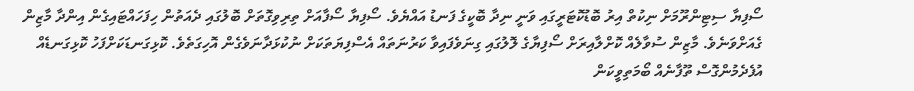ސޯފިޔާ ސިޓިންރޫމަށް ނިކުތް އިރު ބޮޑުކޮޓަރީގައި ވަނީ ނިދާ ބޮކީގެ ފަނޑު އައްޔެވެ. ސޯފިޔާ ސޯފާއަށް ތިރިވިގޮތަށް ބޮލުގައި ދެއަތުން ހިފަހައްޓައިގެން އިންދާ މާޒިން ގެއަށްވަނެވެ. މާޒިން ސުވާލެއް ކޮށްލާއިރަށް ސޯފިޔާގެ ލޮލުގައި ގިނަވެފައިވާ ކަރުނަތައް އެސްފިޔަތަކަށް ނުކުޅަދާނަވެގެން އޮހިގަތެވެ. ކޮޅިގަނޑަކަށްފަހު ކޮޅިގަނޑެއް އުފެދެމުންގޮސް ތޫފާނެއް ބޯމަތިވީކަން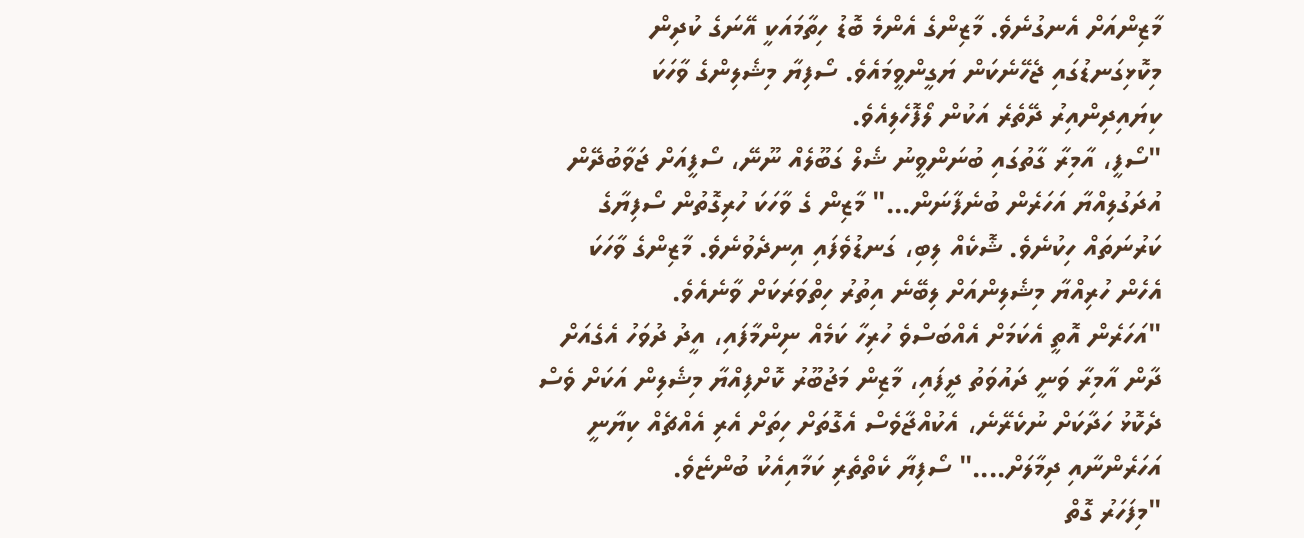މާޒިންއަށް އެނގުނެވެ. މާޒިންގެ އެންމެ ބޮޑު ހިތާމައަކީ އޭނަގެ ކުދިން މިކޮޅިގަނޑުގައި ޖެހޭނެކަން ޔަގީންވީމައެވެ. ސޯފިޔާ މިޝެލިންގެ ވާހަކަ ކިޔައިދިންއިރު ދޭތެރެ އަކުން ލޯފޮހެލިއެވެ.
"ސޯފީ، އާމިރާ ގާތުގައި ބުނަންވީނު ޝެލް ގަބޫލެއް ނޫނޭ، ސޯފީއަށް ޖަވާބުދޭން އުދަގުލިއްޔާ އަހަރެން ބުނެފާނަން..." މާޒިން ގެ ވާހަކަ ހުރިގޮތުން ސޯފިޔާގެ ކަރުނަތައް ހިކުނެވެ. ޝޮކެއް ލިބި، ގަނޑުވެފައި އިނދެވުނެވެ. މާޒިންގެ ވާހަކަ އެހެން ހުރިއްޔާ މިޝެލިންއަށް ލިބޭނެ އިތުރު ހިތްވަރަކަށް ވާނެއެވެ.
"އަހަރެން އޮތީ އެކަމަށް އެއްބަސްވެ ހުރިހާ ކަމެއް ނިންމާފައި، އީދު ދުވަހު އެގެއަށް ދާން އާމިރާ ވަނީ ދައުވަތު ދީފައި، މާޒިން މަޖުބޫރު ކޮށްފިއްޔާ މިޝެލިން އަކަށް ވެސް ދެކޮޅު ހަދާކަށް ނުކެރޭނެ، އެކުއްޖާވެސް އެގޮތަށް ހިތަށް އެރި އެއްޗެއް ކިޔާނީ އަހަރެންނާއި ދިމާލަށް...." ސޯފިޔާ ކެތްތެރި ކަމާއިއެކު ބުންޏެވެ.
"މިފަހަރު ގޮތް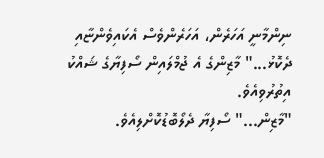ނިންމާނީ އަހަރެން، އަހަރެންވެސް އެކައިވެންޏާއި ދެކޮޅު..." މާޒިންގެ އެ ޖުމްލައިން ސޯފިޔާގެ ޝައްކު އިތުރުވިއެވެ.
"މާޒިން..." ސޯފިޔާ ދެލޯބޮޑުކޮށްލިއެވެ.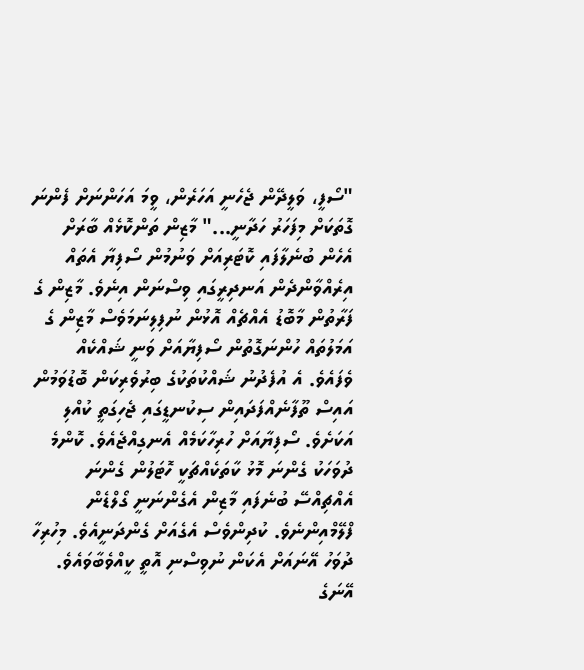"ސޯފީ، ވަލީދޭން ޖެހެނީ އަހަރެން، ވީމަ އަހަންނަށް ފެންނަ ގޮތަކަށް މިފަހަރު ހަދާނީ..." މާޒިން ތަންކޮޅެއް ބާރަށް އެހެން ބުނެލާފައި ކޮޓަރިއަށް ވަނުމުން ސޯފިޔާ އެތައް އިރެއްވާންދެން އަނދިރީގައި ވިސްނަން އިނެވެ. މާޒިން ގެ ފަރާތުން މާބޮޑު އެއްޗެއް އޮޅުން ނުފިލިނަމަވެސް މާޒިން ގެ އަމަލުތައް ހުންނަގޮތުން ސޯފިޔާއަށް ވަނީ ޝައްކެއް ވެފައެވެ. އެ އުފެދުނު ޝައްކުތަކުގެ ބިރުވެރިކަން ބޮޑުވަމުން އައިސް ތޫފާނެއްފަދައިން ސިކުނޑީގައި ޖެހިގަތީ ކުއްލި އަކަށެވެ. ސޯފިޔާއަށް ހުރިހާކަމެއް އެނގިއްޖެއެވެ. ކޮންމެ ދުވަހަކު ގެންނަ މޮޅު ކާތަކެއްޗަކީ ހޮޓަލުން ގެންނަ އެއްޗިއްސޭ ބުނެފައި މާޒިން އެގެންނަނީ ގޯލްޑެން ފްލޭމްއިންނެވެ. ކުދިންވެސް އެގެއަށް ގެންދަނީއެވެ. މިހުރިހާ ދުވަހު އޭނައަށް އެކަން ނުވިސްނި އޮތީ ކީއްވެބާވައެވެ. އޭނަގެ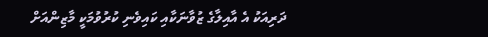ދަރިއަކު އެ އާއިލާގެ ޒުވާނަކާއި ކައިވެނި ކުރުވުމަކީ މާޒިންއަށް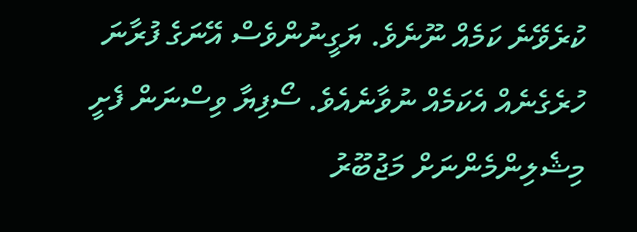ކުރެވޭނެ ކަމެއް ނޫނެވެ. ޔަގީނުންވެސް އޭނަގެ ފުރާނަ ހުރެގެނެއް އެކަމެއް ނުވާނެއެވެ. ސޯފިޔާ ވިސްނަން ފެށީ މިޝެލިންމެންނަށް މަޖުބޫރު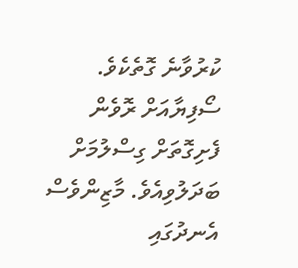ކުރުވާނެ ގޮތެކެވެ. ސޯފިޔާއަށް ރޮވެން ފެށިގޮތަށް ގިސްލުމަށް ބަދަލުވިއެވެ. މާޒިންވެސް އެނދުގައި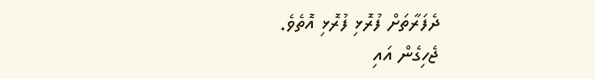ދެފަރާތަށް ފުރޮޅި ފުރޮޅި އޮތެވެ.
ޖެހިގެން އައި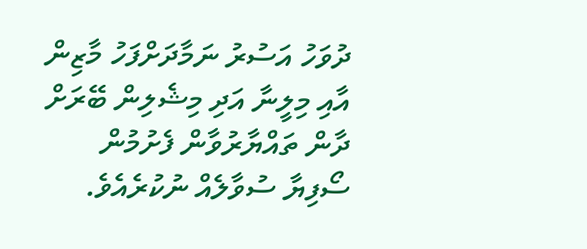ދުވަހު އަސުރު ނަމާދަށްފަހު މާޒިން އާއި މިލީނާ އަދި މިޝެލިން ބޭރަށް ދާން ތައްޔާރުވާން ފެށުމުން ސޯފިޔާ ސުވާލެއް ނުކުރެއެވެ.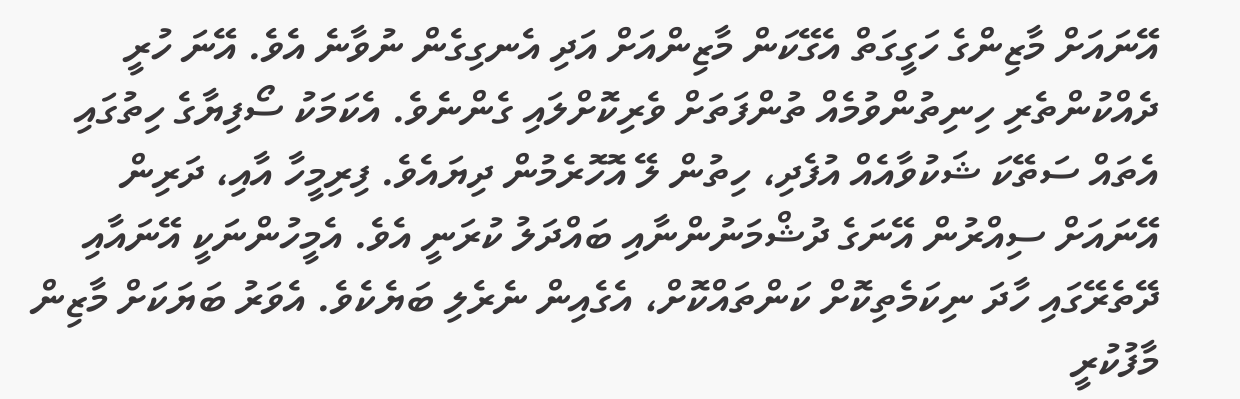އޭނައަށް މާޒިންގެ ހަގީގަތް އެގޭކަން މާޒިންއަށް އަދި އެނގިގެން ނުވާނެ އެވެ. އޭނަ ހުރީ ދެއްކުންތެރި ހިނިތުންވުމެއް ތުންފަތަށް ވެރިކޮށްލައި ގެންނެވެ. އެކަމަކު ސޯފިޔާގެ ހިތުގައި އެތައް ސަތޭކަ ޝަކުވާއެއް އުފެދި، ހިތުން ލޭ އޮހޮރެމުން ދިޔައެވެ. ފިރިމީހާ އާއި، ދަރިން އޭނައަށް ސިއްރުން އޭނަގެ ދުޝްމަނުންނާއި ބައްދަލު ކުރަނީ އެވެ. އެމީހުންނަކީ އޭނައާއި ދޭތެރޭގައި ހާދަ ނިކަމެތިކޮށް ކަންތައްކޮށް، އެގެއިން ނެރެލި ބަޔެކެވެ. އެވަރު ބަޔަކަށް މާޒިން މާފުކުރީ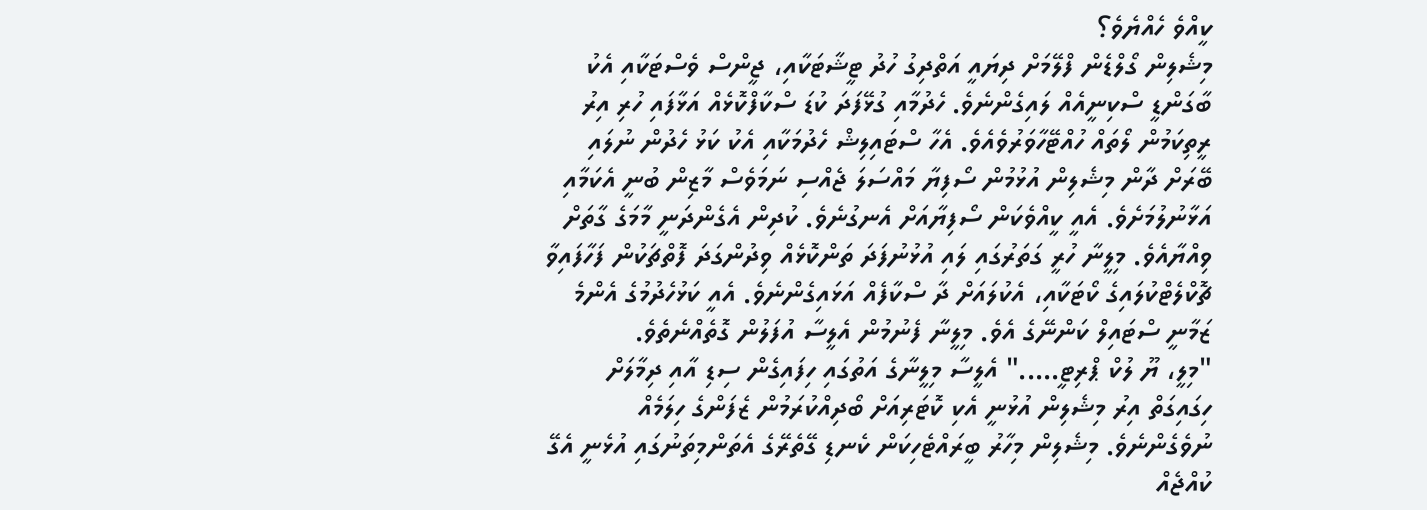ކީއްވެ ހެއްޔެވެ؟
މިޝެލިން ގޯލްޑެން ފްލޭމަށް ދިޔައީ އަތްދިގު ހުދު ޓީޝާޓަކާއި، ޖީންސް ވެސްޓަކާއި އެކު ބާގަންޑީ ސްކިނީއެއް ލައިގެންނެވެ. ހެދުމާއި ގުޅޭފަދަ ކުޑަ ސްކާފްކޮޅެއް އަޅާފައި ހުރި އިރު ރީތިކަމުން ލޯތައް ހުއްޓޭހާވަރުވެއެވެ. އެހާ ސްޓައިލިޝް ހެދުމަކާއި އެކު ކަޅު ހެދުން ނުލައި ބޭރަށް ދާން މިޝެލިން އުޅުމުން ސޯފިޔާ މައްސަލަ ޖެއްސި ނަމަވެސް މާޒިން ބުނީ އެކަމާއި އަޅާނުލުމަށެވެ. އެއީ ކީއްވެކަން ސޯފިޔާއަށް އެނގުނެވެ. ކުދިން އެގެންދަނީ މާމަގެ ގާތަށް ވިއްޔާއެވެ. މިލީނާ ހުރީ ގަތަރުގައި ލައި އުޅުނުފަދަ ތަންކޮޅެއް ވިދުންގަދަ ފޮތްޗަކުން ފަހާފައިވާ ޗޮކްލެޓްކުލައިގެ ކޯޓަކާއި، އެކުލައަށް ދާ ސްކާފެއް އަޅައިގެންނެވެ. އެއީ ކަޅުހެދުމުގެ އެންމެ ޒަމާނީ ސްޓައިލް ކަންނޭގެ އެވެ. މިލީނާ ފެނުމުން އެލީސާ އުފަލުން ގޮތެއްނެތެވެ.
"މިލީ، ޔޫ ލުކް ޕްރިޓީ....." އެލީސާ މިލީނާގެ އަތުގައި ހިފައިގެން ސިޑި އާއި ދިމާލަށް ހިގައިގަތް އިރު މިޝެލިން އުޅުނީ އެކި ކޮޓަރިއަށް ބޯދިއްކުރަމުން ޒެފަންގެ ހިލަމެއް ނުވެގެންނެވެ. މިޝެލިން މިހާރު ބީރައްޓެހިކަން ކެނޑި ގޭތެރޭގެ އެތަންމިތަނުގައި އުޅެނީ އެގޭ ކުއްޖެއް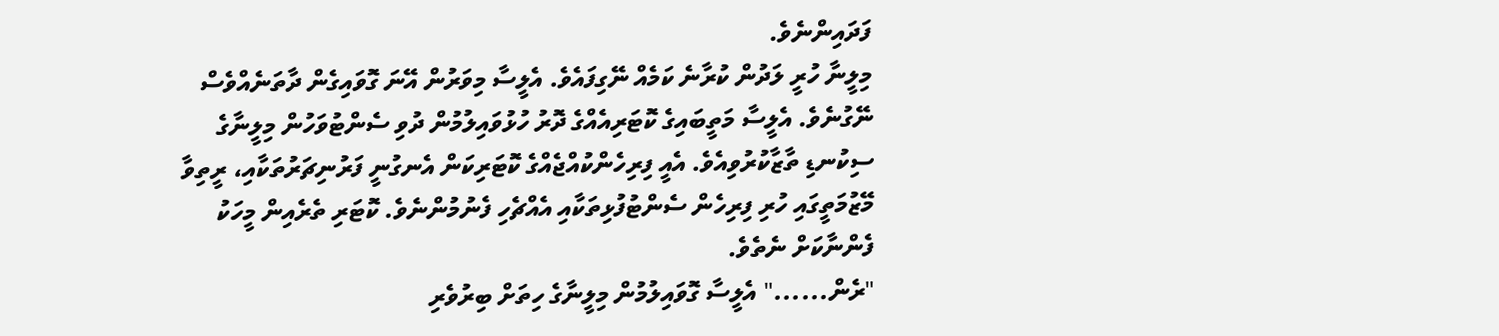ފަދައިންނެވެ.
މިލީނާ ހުރީ ލަދުން ކުރާނެ ކަމެއް ނޭގިފައެވެ. އެލީސާ މިވަރުން އޭނަ ގޮވައިގެން ދާތަނެއްވެސް ނޭގުނެވެ. އެލީސާ މަތީބައިގެ ކޮޓަރިއެއްގެ ދޮރު ހުޅުވައިލުމުން ދުވި ސެންޓުވަހުން މިލީނާގެ ސިކުނޑި ތާޒާކުރުވިއެވެ. އެއީ ފިރިހެންކުއްޖެއްގެ ކޮޓަރިކަން އެނގުނީ ފަރުނިޗަރުތަކާއި، ރީތިވާ މޭޒުމަތީގައި ހުރި ފިރިހެން ސެންޓުފުޅިތަކާއި އެއްޗެހި ފެނުމުންނެވެ. ކޮޓަރި ތެރެއިން މީހަކު ފެންނާކަށް ނެތެވެ.
"ރެން......" އެލީސާ ގޮވައިލުމުން މިލީނާގެ ހިތަށް ބިރުވެރި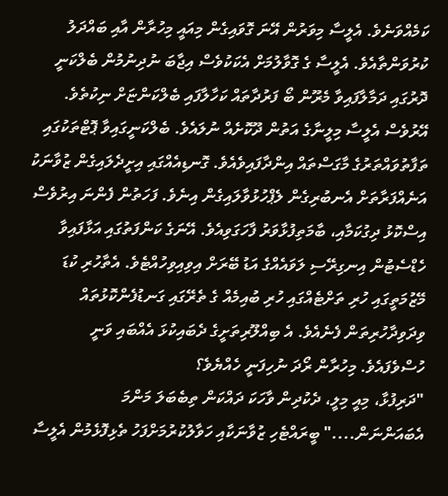ކަމެއްވަނެވެ. އެލީސާ މިވަރުން އޭނަ ގޮވައިގެން މިއައީ މިހުރާން އާއި ބައްދަލު ކުރުވަންތާއެވެ. އެލީސާ ގެ ގޮވާލުމަށް އެކަކުވެސް އިޖާބަ ނުދިނުމުން ބެލްކަނީ ދޮރުގައި ދަމާލާފައިވާ މެރޫން ބޯ ފަރުދާތައް ކަހާލާފައި ބެލްކަންޏަށް ނިކުތެވެ. އޭރުވެސް އެލީސާ މިލީނާގެ އަތުން ދޫކޮށެއް ނުލައެވެ. ބެލްކަނީގައިވާ ޕޮޓްތަކުގައި ތަފާތުވައްތަރުގެ މާގަސްތައް އިންދާފައިވެއެވެ. ގޮނޑިއެއްގައި އިށީދެލައިގެން ޒުވާނަކު އަނެއްފަރާތަށް އެނބުރިގެން ލެޕްހުޅުވާލައިގެން އިނެވެ. ފަހަތުން ފެންނަ އިރުވެސް އިސްކޮޅު ދިގުކަމާއި، ބާމަތިފުޅާވަރު ފާހަގަވިއެވެ. އޭނަގެ ކަންފަތުގައި އަޅާފައިވާ ހެޑްސެޓުން އިނގިރޭސި ލަވައެއްގެ އަޑު ބޭރަށް އިވިއިވިހުއްޓެވެ. އެތާހުރި ކުޑަ މޭޒުމަތީގައި ހުރި ތަށްޓެއްގައި ހުރި ބުއިމެއް ގެ ތެރޭގައި ގަނޑުފެންކޮޅުތައް ވިދަވިދާހުރިތަން ފެނެއެވެ. އެ ބިއްލޫރިތަށީގެ ދެބައިކުޅަ އެއްބައި ވަނީ ހުސްވެފައެވެ. މިހުރާން ރޯދަ ނުހިފަނީ ހެއްޔެވެ؟
"ދަރިފުޅާ، މިއީ މިލީ، ދެކުދިން ވާހަކަ ދައްކަން ތިބެބަލަ މަންމަ އެބައަންނަން...." ބީރައްޓެހި ޒުވާނަކާއި ހަވާލުކުރުމަށްފަހު ތެޅިފޮޅެމުން އެލީސާ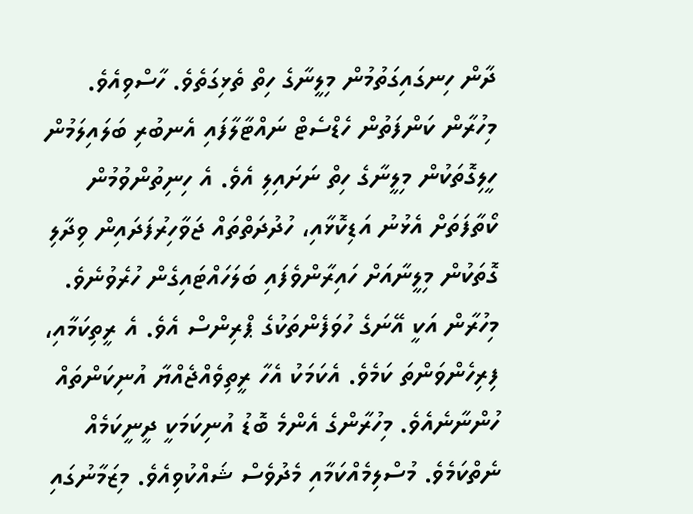ދާން ހިނގައިގަތުމުން މިލީނާގެ ހިތް ތެޅިގަތެވެ. ހާސްވިއެވެ. މިހުރާން ކަންފަތުން ހެޑްސެޓް ނައްޓާލާފައި އެނބުރި ބަލައިލަމުން ހީލިގޮތަކުން މިލީނާގެ ހިތް ނަށައިލި އެވެ. އެ ހިނިތުންވުމުން ކޯތާފަތަށް އެޅުނު އަޑިކޮޅާއި، ހުދުދަތްތައް ޖަވާހިރުފަދައިން ވިދާލި ގޮތަކުން މިލީނާއަށް ހައިރާންވެފައި ބަލަހައްޓައިގެން ހުރެވުނެވެ. މިހުރާން އަކީ އޭނަގެ ހުވަފެންތަކުގެ ޕްރިންސް އެވެ. އެ ރީތިކަމާއި، ފިރިހެންވަންތަ ކަމެވެ. އެކަމަކު އެހާ ރީތިވެއްޖެއްޔާ އުނިކަންތައް ހުންނާނެއެވެ. މިހުރާންގެ އެންމެ ބޮޑު އުނިކަމަކީ ދީނީކަމެއް ނެތްކަމެވެ. މުސްލިމެއްކަމާއި މެދުވެސް ޝައްކުވިއެވެ. މިޒަމާނުގައި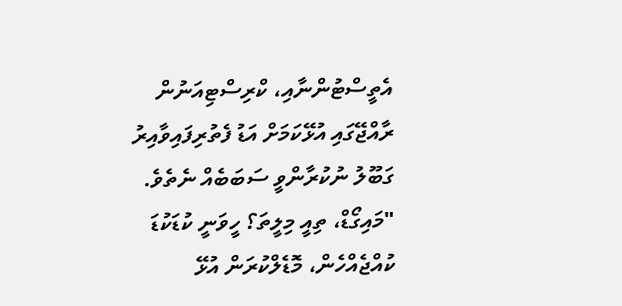އެތީސްޓުންނާއި، ކްރިސްޓިއަނުން ރާއްޖޭގައި އުޅޭކަމަށް އަޑު ފެތުރިފައިވާއިރު ގަބޫލު ނުކުރާންވީ ސަބަބެއް ނެތެވެ.
"މައިގޯޑް، ތިއީ މިލީތަ؟ ހީވަނީ ކުޑަކުޑަ ކުއްޖެއްހެން، މޮޑެލްކުރަން އުޅޭ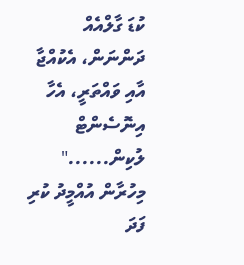ކުޑަ ގާލްއެއް ދަންނަން، އެކުއްޖާ އާއި ވައްތަރީ، އެހާ އިނޮސެންޓް ލުކިން......" މިހުރާން އުއްމީދު ކުރި ފަދަ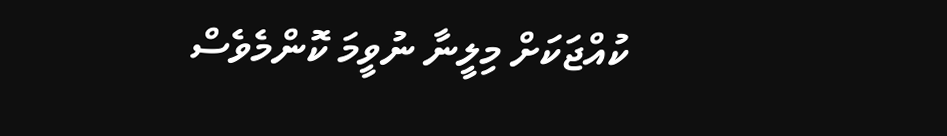ކުއްޖަކަށް މިލީނާ ނުވީމަ ކޮންމެވެސް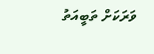ވަރަކަށް ތަބީއަތު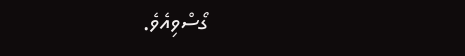ގޯސްވިއެވެ.